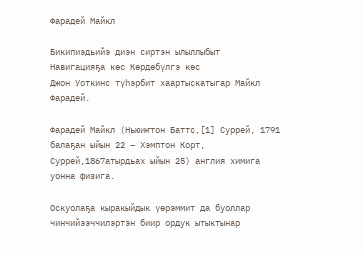Фарадей Майкл

Бикипиэдьийэ диэн сиртэн ылыллыбыт
Навигацияҕа көс Көрдөбүлгэ көс
Джон Уоткинс түһэрбит хаартыскатыгар Майкл Фарадей.

Фарадей Майкл (Ньюиҥтон Баттс,[1] Суррей, 1791 балаҕан ыйын 22 – Хэмптон Корт, Суррей,1867атырдьах ыйын 25) англия химига уонна физига.

Оскуолаҕа кыракыйдык үөрэммит да буоллар чинчийээччилэртэн биир ордук ытыктынар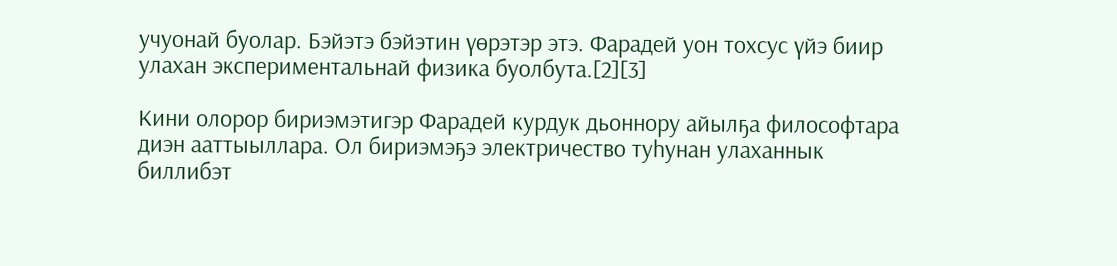учуонай буолар. Бэйэтэ бэйэтин үөрэтэр этэ. Фарадей уон тохсус үйэ биир улахан экспериментальнай физика буолбута.[2][3]

Кини олорор бириэмэтигэр Фарадей курдук дьоннору айылҕа философтара диэн ааттыыллара. Ол бириэмэҕэ электричество туһунан улаханнык биллибэт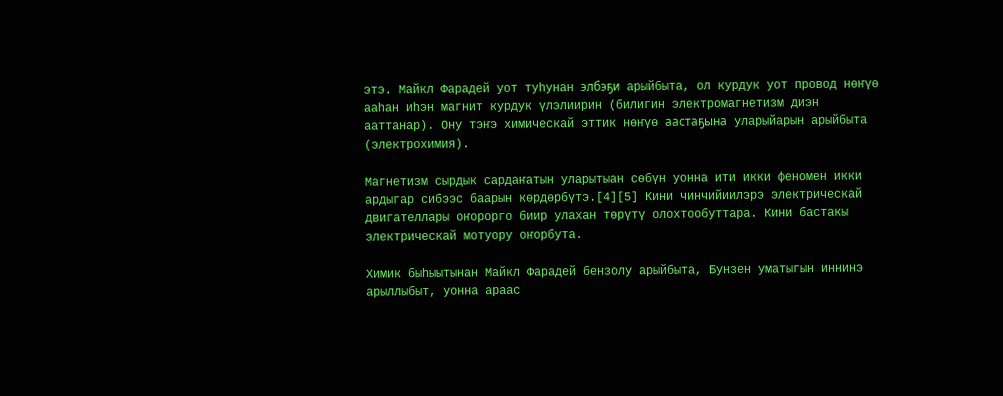этэ. Майкл Фарадей уот туһунан элбэҕи арыйбыта, ол курдук уот провод нөҥүө ааһан иһэн магнит курдук үлэлиирин (билигин электромагнетизм диэн ааттанар). Ону тэҥэ химическай эттик нөҥүө аастаҕына уларыйарын арыйбыта (электрохимия).

Магнетизм сырдык сардаҥатын уларытыан сөбүн уонна ити икки феномен икки ардыгар сибээс баарын көрдөрбүтэ.[4][5] Кини чинчийиилэрэ электрическай двигателлары оҥорорго биир улахан төрүтү олохтообуттара. Кини бастакы электрическай мотуору оҥорбута.

Химик быһыытынан Майкл Фарадей бензолу арыйбыта, Бунзен уматыгын иннинэ арыллыбыт, уонна араас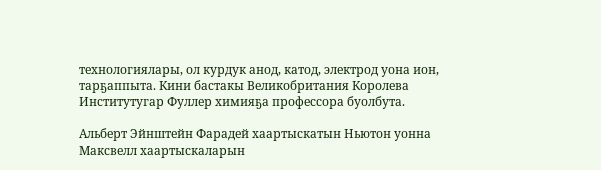технологиялары, ол курдук анод, катод, электрод уона ион, тарҕаппыта. Кини бастакы Великобритания Королева Институтугар Фуллер химияҕа профессора буолбута.

Альберт Эйнштейн Фарадей хаартыскатын Ньютон уонна Максвелл хаартыскаларын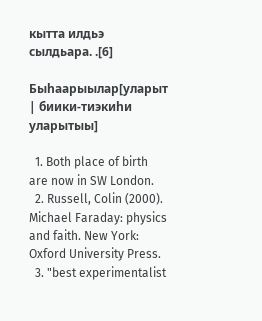кытта илдьэ сылдьара. .[6]

Быһаарыылар[уларыт | биики-тиэкиһи уларытыы]

  1. Both place of birth are now in SW London.
  2. Russell, Colin (2000). Michael Faraday: physics and faith. New York: Oxford University Press.
  3. "best experimentalist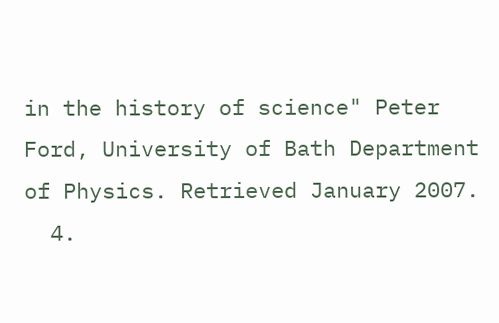in the history of science" Peter Ford, University of Bath Department of Physics. Retrieved January 2007.
  4.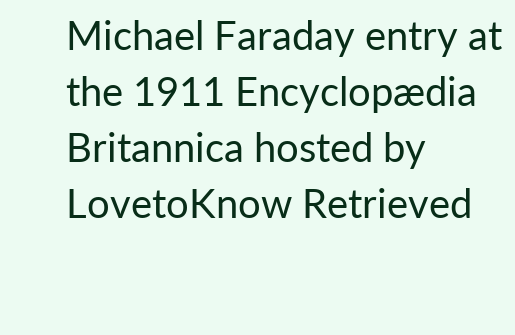Michael Faraday entry at the 1911 Encyclopædia Britannica hosted by LovetoKnow Retrieved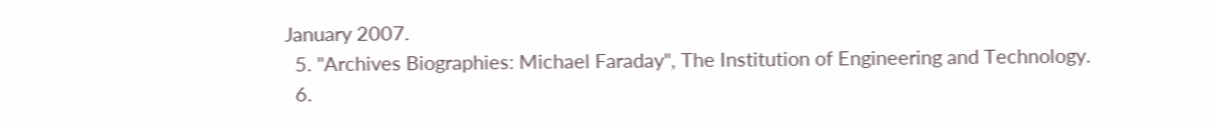January 2007.
  5. "Archives Biographies: Michael Faraday", The Institution of Engineering and Technology.
  6.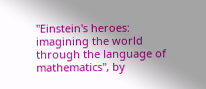"Einstein's heroes: imagining the world through the language of mathematics", by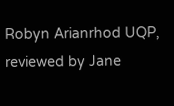Robyn Arianrhod UQP, reviewed by Jane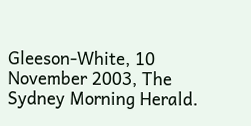Gleeson-White, 10 November 2003, The Sydney Morning Herald.